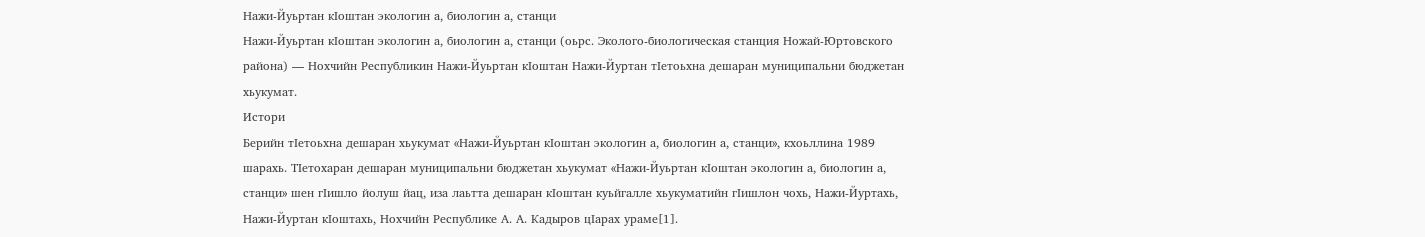Нажи-Йуьртан кӀоштан экологин а, биологин а, станци
Нажи-Йуьртан кӀоштан экологин а, биологин а, станци (оьрс. Эколого-биологическая станция Ножай-Юртовского района) — Нохчийн Республикин Нажи-Йуьртан кӀоштан Нажи-Йуртан тӀетоьхна дешаран муниципальни бюджетан хьукумат.
Истори
Берийн тӀетоьхна дешаран хьукумат «Нажи-Йуьртан кӀоштан экологин а, биологин а, станци», кхоьллина 1989 шарахь. ТӀетохаран дешаран муниципальни бюджетан хьукумат «Нажи-Йуьртан кӀоштан экологин а, биологин а, станци» шен гӀишло йолуш йац, иза лаьтта дешаран кӀоштан куьйгалле хьукуматийн гӀишлон чохь, Нажи-Йуртахь, Нажи-Йуртан кӀоштахь, Нохчийн Республике А. А. Кадыров цӀарах ураме[1].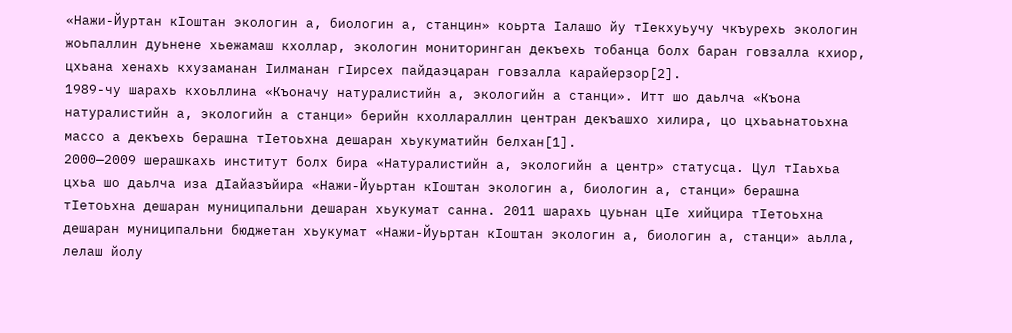«Нажи-Йуртан кӀоштан экологин а, биологин а, станцин» коьрта Ӏалашо йу тӀекхуьучу чкъурехь экологин жоьпаллин дуьнене хьежамаш кхоллар, экологин мониторинган декъехь тобанца болх баран говзалла кхиор, цхьана хенахь кхузаманан Ӏилманан гӀирсех пайдаэцаран говзалла карайерзор[2].
1989-чу шарахь кхоьллина «Къоначу натуралистийн а, экологийн а станци». Итт шо даьлча «Къона натуралистийн а, экологийн а станци» берийн кхоллараллин центран декъашхо хилира, цо цхьаьнатоьхна массо а декъехь берашна тӀетоьхна дешаран хьукуматийн белхан[1].
2000—2009 шерашкахь институт болх бира «Натуралистийн а, экологийн а центр» статусца. Цул тӀаьхьа цхьа шо даьлча иза дӀайазъйира «Нажи-Йуьртан кӀоштан экологин а, биологин а, станци» берашна тӀетоьхна дешаран муниципальни дешаран хьукумат санна. 2011 шарахь цуьнан цӀе хийцира тӀетоьхна дешаран муниципальни бюджетан хьукумат «Нажи-Йуьртан кӀоштан экологин а, биологин а, станци» аьлла, лелаш йолу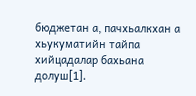бюджетан а, пачхьалкхан а хьукуматийн тайпа хийцадалар бахьана долуш[1].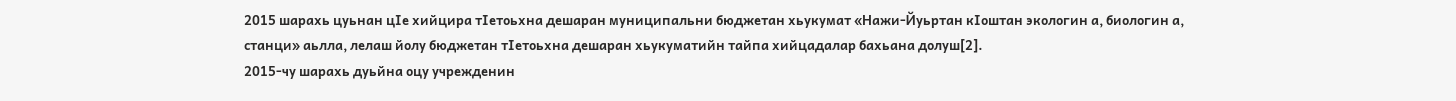2015 шарахь цуьнан цӀе хийцира тӀетоьхна дешаран муниципальни бюджетан хьукумат «Нажи-Йуьртан кӀоштан экологин а, биологин а, станци» аьлла, лелаш йолу бюджетан тӀетоьхна дешаран хьукуматийн тайпа хийцадалар бахьана долуш[2].
2015-чу шарахь дуьйна оцу учрежденин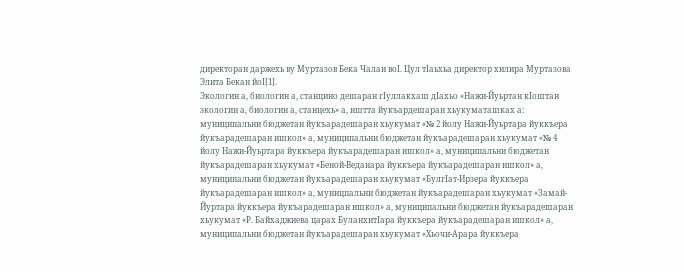директоран даржехь ву Муртазов Бека Чалан воӀ. Цул тӀаьхьа директор хилира Муртазова Элита Бекан йоӀ[1].
Экологин а, биологин а, станцино дешаран гӀуллакхаш дӀахьо «Нажи-Йуьртан кӀоштан экологин а, биологин а, станцехь» а, иштта йукъардешаран хьукуматашках а: муниципальни бюджетан йукъарадешаран хьукумат «№ 2 йолу Нажи-Йуьртара йуккъера йукъарадешаран ишкол» а, муниципальни бюджетан йукъарадешаран хьукумат «№ 4 йолу Нажи-Йуьртара йуккъера йукъарадешаран ишкол» а, муниципальни бюджетан йукъарадешаран хьукумат «Беной-Веданара йуккъера йукъарадешаран ишкол» а, муниципальни бюджетан йукъарадешаран хьукумат «БулгӀат-Ирзера йуккъера йукъарадешаран ишкол» а, муницпальни бюджетан йукъарадешаран хьукумат «Замай-Йуртара йуккъера йукъарадешаран ишкол» а, муниципальни бюджетан йукъарадешаран хьукумат «Р. Байхаджиева царах БуланхитӀара йуккъера йукъарадешаран ишкол» а, муниципальни бюджетан йукъарадешаран хьукумат «Хьочи-Арара йуккъера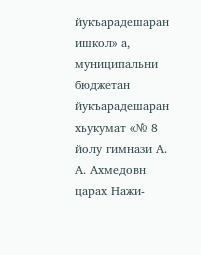йукъарадешаран ишкол» а, муниципальни бюджетан йукъарадешаран хьукумат «№ 8 йолу гимнази А. А. Ахмедовн царах Нажи-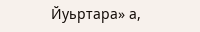Йуьртара» а,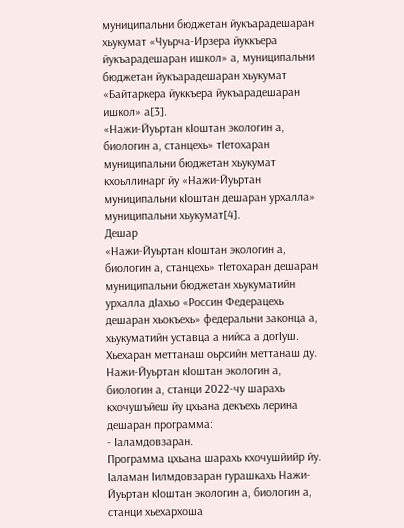муниципальни бюджетан йукъарадешаран хьукумат «Чуьрча-Ирзера йуккъера йукъарадешаран ишкол» а, муниципальни бюджетан йукъарадешаран хьукумат «Байтаркера йуккъера йукъарадешаран ишкол» а[3].
«Нажи-Йуьртан кӀоштан экологин а, биологин а, станцехь» тӀетохаран муниципальни бюджетан хьукумат кхоьллинарг йу «Нажи-Йуьртан муниципальни кӀоштан дешаран урхалла» муниципальни хьукумат[4].
Дешар
«Нажи-Йуьртан кӀоштан экологин а, биологин а, станцехь» тӀетохаран дешаран муниципальни бюджетан хьукуматийн урхалла дӀахьо «Россин Федерацехь дешаран хьокъехь» федеральни законца а, хьукуматийн уставца а нийса а догӀуш. Хьехаран меттанаш оьрсийн меттанаш ду.
Нажи-Йуьртан кӀоштан экологин а, биологин а, станци 2022-чу шарахь кхочушъйеш йу цхьана декъехь лерина дешаран программа:
- Ӏаламдовзаран.
Программа цхьана шарахь кхочушйийр йу. Ӏаламан Ӏилмдовзаран гурашкахь Нажи-Йуьртан кӀоштан экологин а, биологин а, станци хьехархоша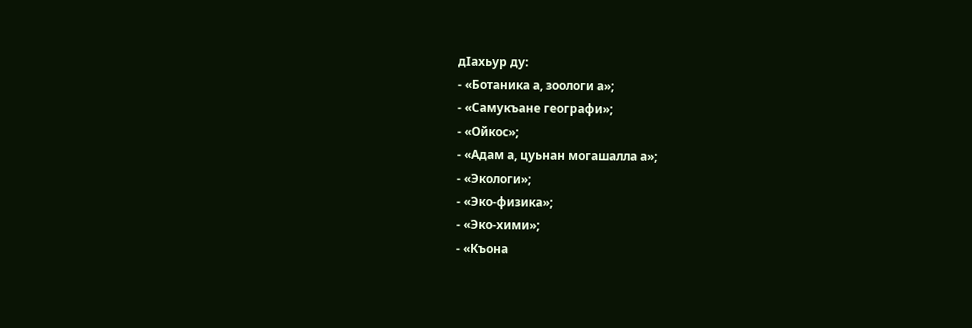дӀахьур ду:
- «Ботаника а, зоологи а»;
- «Самукъане географи»;
- «Ойкос»;
- «Адам а, цуьнан могашалла а»;
- «Экологи»;
- «Эко-физика»;
- «Эко-хими»;
- «Къона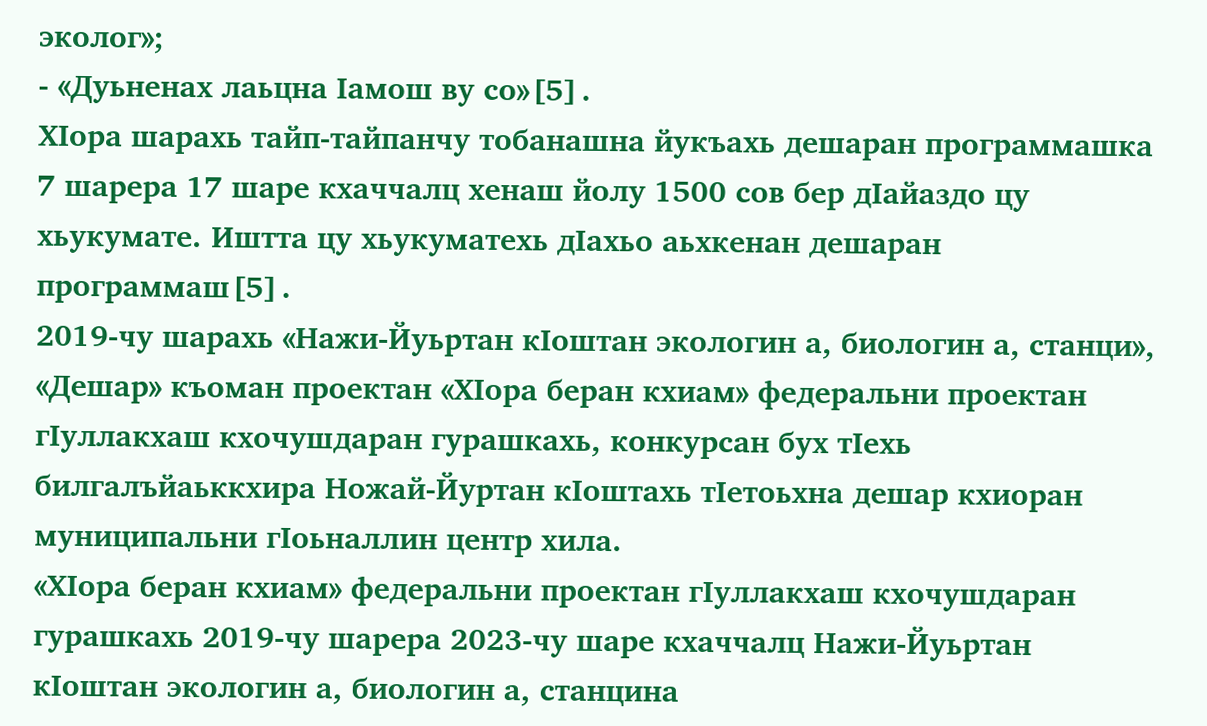эколог»;
- «Дуьненах лаьцна Ӏамош ву со»[5].
ХӀора шарахь тайп-тайпанчу тобанашна йукъахь дешаран программашка 7 шарера 17 шаре кхаччалц хенаш йолу 1500 сов бер дӀайаздо цу хьукумате. Иштта цу хьукуматехь дӀахьо аьхкенан дешаран программаш[5].
2019-чу шарахь «Нажи-Йуьртан кӀоштан экологин а, биологин а, станци», «Дешар» къоман проектан «ХӀора беран кхиам» федеральни проектан гӀуллакхаш кхочушдаран гурашкахь, конкурсан бух тӀехь билгалъйаьккхира Ножай-Йуртан кӀоштахь тӀетоьхна дешар кхиоран муниципальни гӀоьналлин центр хила.
«ХӀора беран кхиам» федеральни проектан гӀуллакхаш кхочушдаран гурашкахь 2019-чу шарера 2023-чу шаре кхаччалц Нажи-Йуьртан кӀоштан экологин а, биологин а, станцина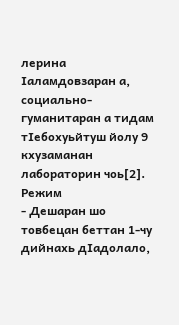лерина Ӏаламдовзаран а, социально-гуманитаран а тидам тӀебохуьйтуш йолу 9 кхузаманан лабораторин чоь[2].
Режим
- Дешаран шо товбецан беттан 1-чу дийнахь дӀадолало,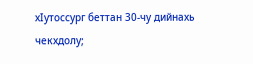хӀутоссург беттан 30-чу дийнахь чекхдолу;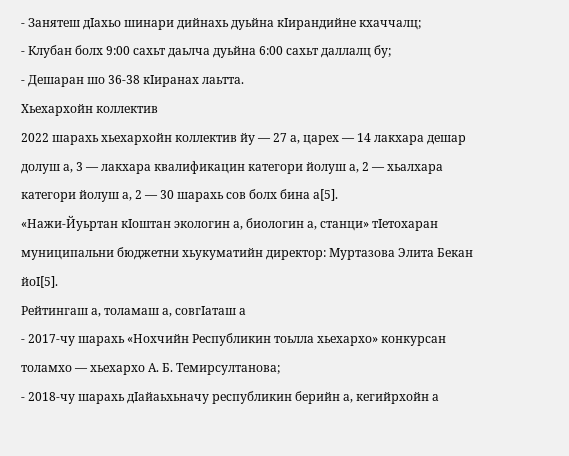- Занятеш дӀахьо шинари дийнахь дуьйна кӀирандийне кхаччалц;
- Клубан болх 9:00 сахьт даьлча дуьйна 6:00 сахьт даллалц бу;
- Дешаран шо 36-38 кӀиранах лаьтта.
Хьехархойн коллектив
2022 шарахь хьехархойн коллектив йу — 27 а, царех — 14 лакхара дешар долуш а, 3 — лакхара квалификацин категори йолуш а, 2 — хьалхара категори йолуш а, 2 — 30 шарахь сов болх бина а[5].
«Нажи-Йуьртан кӀоштан экологин а, биологин а, станци» тӀетохаран муниципальни бюджетни хьукуматийн директор: Муртазова Элита Бекан йоӀ[5].
Рейтингаш а, толамаш а, совгӀаташ а
- 2017-чу шарахь «Нохчийн Республикин тоьлла хьехархо» конкурсан толамхо — хьехархо А. Б. Темирсултанова;
- 2018-чу шарахь дӀайаьхьначу республикин берийн а, кегийрхойн а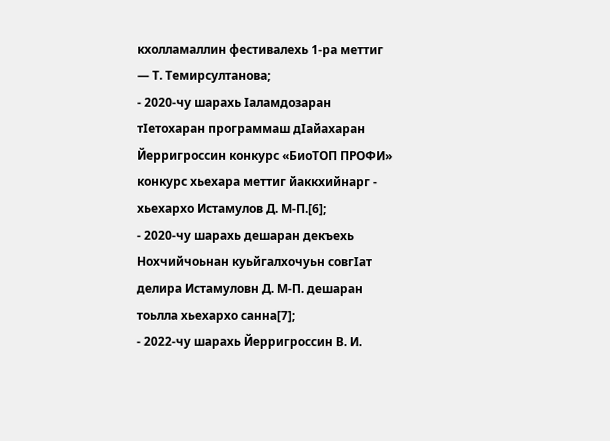кхолламаллин фестивалехь 1-ра меттиг — Т. Темирсултанова;
- 2020-чу шарахь Ӏаламдозаран тӀетохаран программаш дӀайахаран Йерригроссин конкурс «БиоТОП ПРОФИ» конкурс хьехара меттиг йаккхийнарг - хьехархо Истамулов Д. М-П.[6];
- 2020-чу шарахь дешаран декъехь Нохчийчоьнан куьйгалхочуьн совгӀат делира Истамуловн Д. М-П. дешаран тоьлла хьехархо санна[7];
- 2022-чу шарахь Йерригроссин В. И.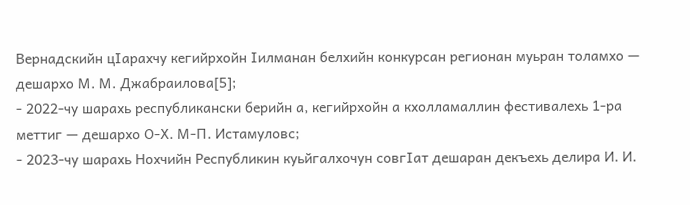Вернадскийн цӀарахчу кегийрхойн Ӏилманан белхийн конкурсан регионан муьран толамхо — дешархо М. М. Джабраилова[5];
- 2022-чу шарахь республикански берийн а, кегийрхойн а кхолламаллин фестивалехь 1-ра меттиг — дешархо О-Х. М-П. Истамуловс;
- 2023-чу шарахь Нохчийн Республикин куьйгалхочун совгӀат дешаран декъехь делира И. И.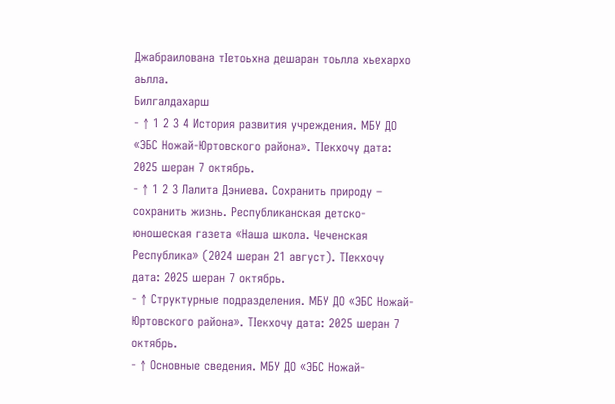Джабраилована тӀетоьхна дешаран тоьлла хьехархо аьлла.
Билгалдахарш
- ↑ 1 2 3 4 История развития учреждения. МБУ ДО «ЭБС Ножай-Юртовского района». ТӀекхочу дата: 2025 шеран 7 октябрь.
- ↑ 1 2 3 Лалита Дэниева. Сохранить природу – сохранить жизнь. Республиканская детско-юношеская газета «Наша школа. Чеченская Республика» (2024 шеран 21 август). ТӀекхочу дата: 2025 шеран 7 октябрь.
- ↑ Структурные подразделения. МБУ ДО «ЭБС Ножай-Юртовского района». ТӀекхочу дата: 2025 шеран 7 октябрь.
- ↑ Основные сведения. МБУ ДО «ЭБС Ножай-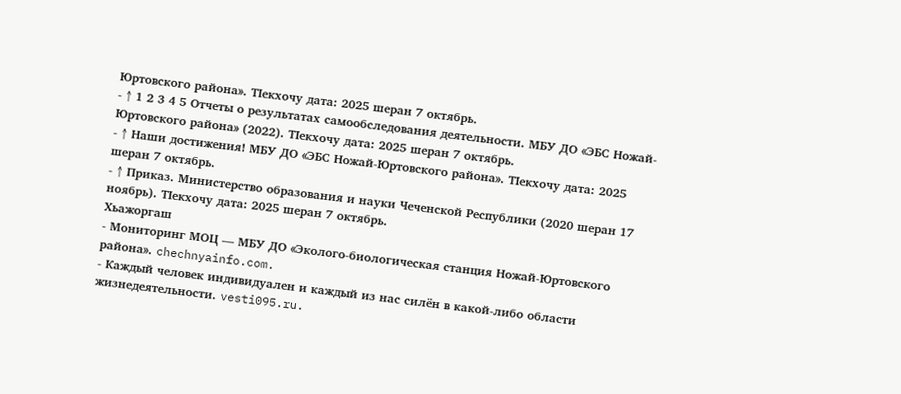Юртовского района». ТӀекхочу дата: 2025 шеран 7 октябрь.
- ↑ 1 2 3 4 5 Отчеты о результатах самообследования деятельности. МБУ ДО «ЭБС Ножай-Юртовского района» (2022). ТӀекхочу дата: 2025 шеран 7 октябрь.
- ↑ Наши достижения! МБУ ДО «ЭБС Ножай-Юртовского района». ТӀекхочу дата: 2025 шеран 7 октябрь.
- ↑ Приказ. Министерство образования и науки Чеченской Республики (2020 шеран 17 ноябрь). ТӀекхочу дата: 2025 шеран 7 октябрь.
Хьажоргаш
- Мониторинг МОЦ — МБУ ДО «Эколого-биологическая станция Ножай-Юртовского района». chechnyainfo.com.
- Каждый человек индивидуален и каждый из нас силён в какой-либо области жизнедеятельности. vesti095.ru.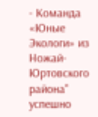- Команда «Юные Экологи» из Ножай-Юртовского района" успешно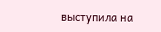выступила на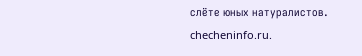слёте юных натуралистов. checheninfo.ru.